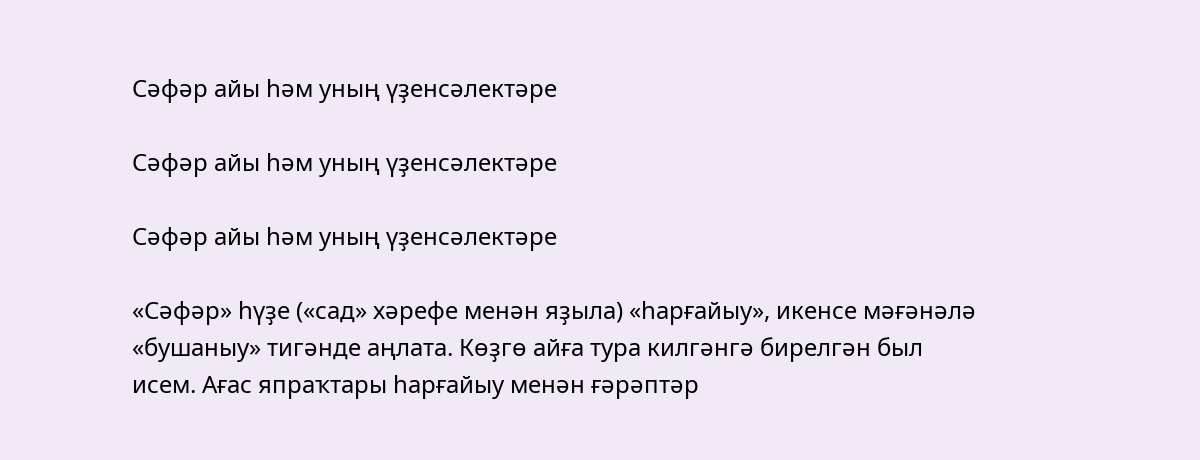Сәфәр айы һәм уның үҙенсәлектәре

Сәфәр айы һәм уның үҙенсәлектәре

Сәфәр айы һәм уның үҙенсәлектәре

«Сәфәр» һүҙе («сад» хәрефе менән яҙыла) «һарғайыу», икенсе мәғәнәлә «бушаныу» тигәнде аңлата. Көҙгө айға тура килгәнгә бирелгән был исем. Ағас япраҡтары һарғайыу менән ғәрәптәр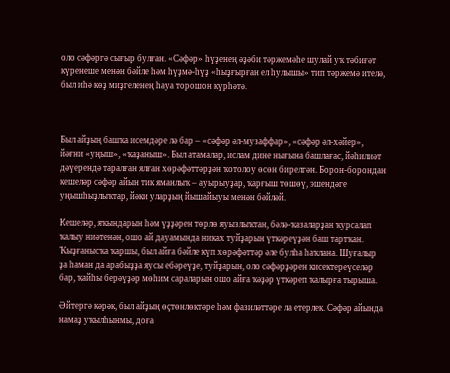оло сәфәргә сығыр булған. «Сәфәр» һүҙенең әҙәби тәржемәһе шулай уҡ тәбиғәт күренеше менән бәйле һәм һүҙмә-һүҙ «һыҙғырған ел һулышы» тип тәржемә ителә, был иһә көҙ миҙгеленең һауа торошон күрһәтә.



Был айҙың башҡа исемдәре лә бар – «сәфәр әл-музаффар», «сәфәр әл-хәйер», йәғни «уңыш», «ҡаҙаныш». Был атамалар, ислам дине нығына башлағас, йәһилиәт дәүерендә таралған ялған хөрәфәттәрҙән ҡотолоу өсөн бирелгән. Борон-борондан кешеләр сәфәр айын тик яманлыҡ – ауырыуҙар, ҡарғыш төшөү, эшендәге уңышһыҙлыҡтар, йәки уларҙың йышайыуы менән бәйләй.

Кешеләр, яҡындарын һәм үҙҙәрен төрлө яуызлыҡтан, бәлә-ҡазаларҙан ҡурсалап ҡалыу ниәтенән, ошо ай дауамында никах туйҙарын үткәреүҙән баш тартҡан. Ҡыҙғанысҡа ҡаршы, был айға бәйле күп хөрәфәттәр әле булһа һаҡлана. Шуғалыр ҙа һаман да арабыҙҙа яусы ебәреүҙе, туйҙарын, оло сәфәрҙәрен кисектереүселәр бар, ҡайһы берәүҙәр мөһим сараларын ошо айға ҡәҙәр үткәреп ҡалырға тырыша.

Әйтергә кәрәк, был айҙың өҫтөнлөктәре һәм фазиләттәре ла етерлек. Сәфәр айында намаҙ уҡылһынмы, доға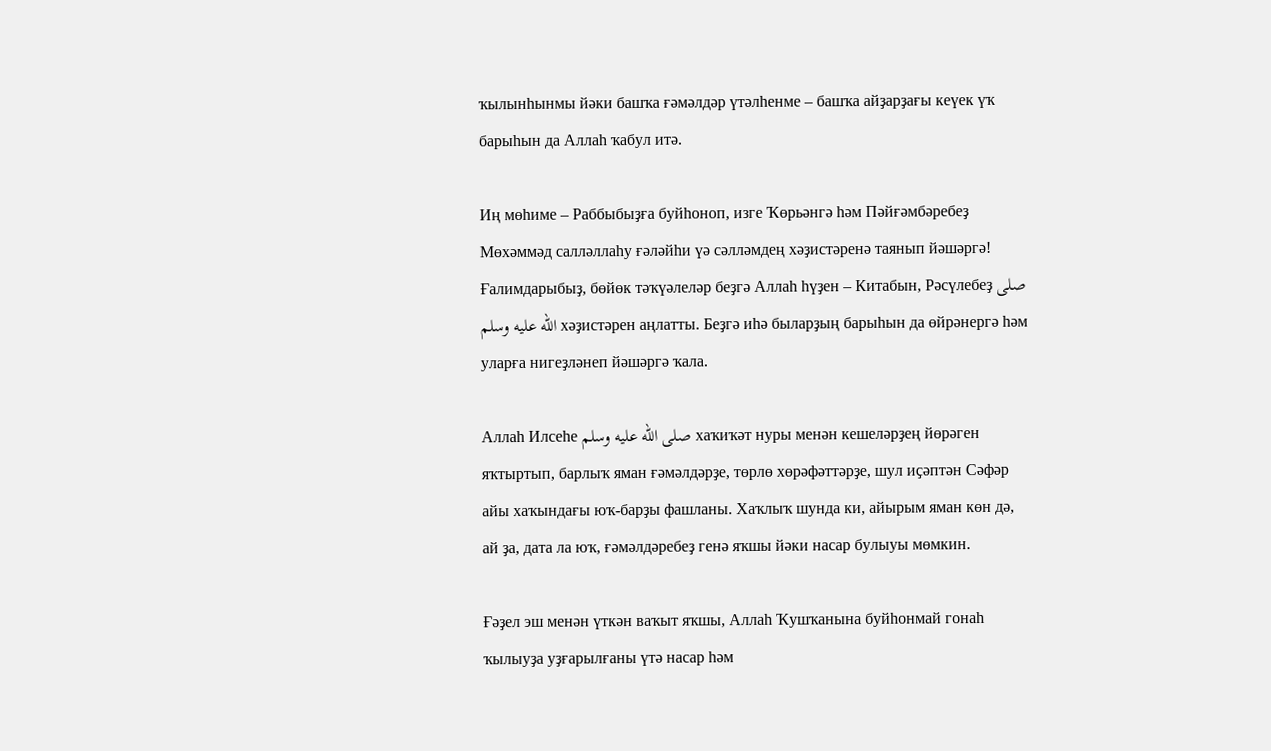ҡылынһынмы йәки башҡа ғәмәлдәр үтәлһенме – башҡа айҙарҙағы кеүек үҡ барыһын да Аллаһ ҡабул итә.

Иң мөһиме – Раббыбыҙға буйһоноп, изге Ҡөрьәнгә һәм Пәйғәмбәребеҙ Мөхәммәд салләллаһу ғәләйһи үә сәлләмдең хәҙистәренә таянып йәшәргә! Ғалимдарыбыҙ, бөйөк тәҡүәлеләр беҙгә Аллаһ һүҙен – Китабын, Рәсүлебеҙ صلى الله عليه وسلم хәҙистәрен аңлатты. Беҙгә иһә быларҙың барыһын да өйрәнергә һәм уларға нигеҙләнеп йәшәргә ҡала.

Аллаһ Илсеһе صلى الله عليه وسلم хаҡиҡәт нуры менән кешеләрҙең йөрәген яҡтыртып, барлыҡ яман ғәмәлдәрҙе, төрлө хөрәфәттәрҙе, шул иҫәптән Сәфәр айы хаҡындағы юҡ-барҙы фашланы. Хаҡлыҡ шунда ки, айырым яман көн дә, ай ҙа, дата ла юҡ, ғәмәлдәребеҙ генә яҡшы йәки насар булыуы мөмкин.

Ғәҙел эш менән үткән ваҡыт яҡшы, Аллаһ Ҡушҡанына буйһонмай гонаһ ҡылыуҙа уҙғарылғаны үтә насар һәм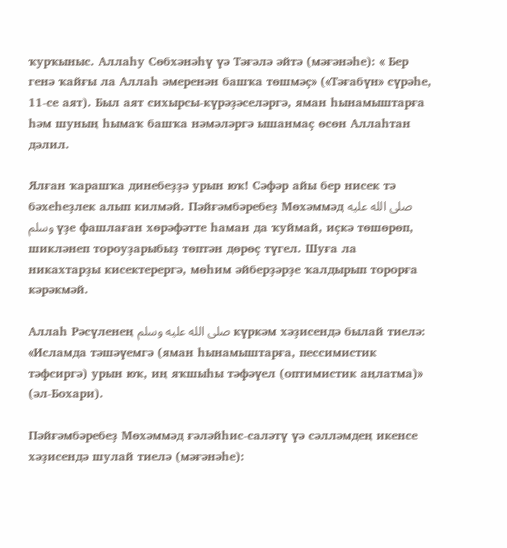ҡурҡыныс. Аллаһу Сөбхәнәһү үә Тәғәлә әйтә (мәғәнәһе): « Бер генә ҡайғы ла Аллаһ әмеренән башҡа төшмәҫ» («Тәғабүн» сүрәһе, 11-се аят). Был аят сихырсы-күрәҙәселәргә, яман һынамыштарға һәм шуның һымаҡ башҡа нәмәләргә ышанмаҫ өсөн Аллаһтан дәлил.

Ялған ҡарашҡа динебеҙҙә урын юҡ! Сәфәр айы бер нисек тә бәхеһеҙлек алып килмәй. Пәйғәмбәребеҙ Мөхәммәд صلى الله عليه وسلم үҙе фашлаған хөрәфәтте һаман да ҡуймай, иҫкә төшөрөп, шикләнеп тороуҙарыбыҙ төптән дөрөҫ түгел. Шуға ла никахтарҙы кисектерергә, мөһим әйберҙәрҙе ҡалдырып торорға кәрәкмәй.

Аллаһ Рәсүленең صلى الله عليه وسلم күркәм хәҙисендә былай тиелә: «Исламда тәшәүемгә (яман һынамыштарға, пессимистик тәфсиргә) урын юҡ, иң яҡшыһы тәфәүел (оптимистик аңлатма)» (әл-Бохари).

Пәйғәмбәребеҙ Мөхәммәд ғәләйһис-саләтү үә сәлләмдең икенсе хәҙисендә шулай тиелә (мәғәнәһе):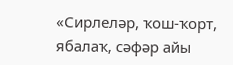«Сирлеләр, ҡош-ҡорт, ябалаҡ, сәфәр айы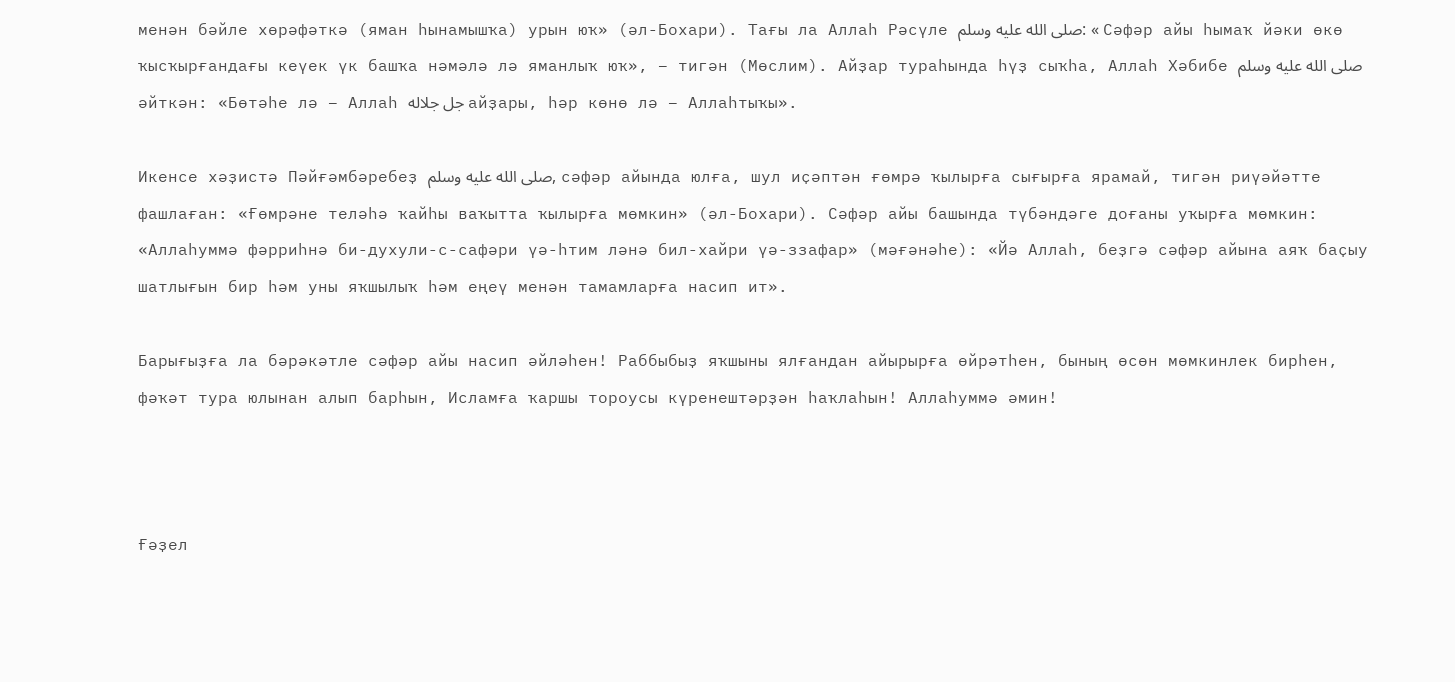менән бәйле хөрәфәткә (яман һынамышҡа) урын юҡ» (әл-Бохари). Тағы ла Аллаһ Рәсүле صلى الله عليه وسلم: « Сәфәр айы һымаҡ йәки өкө ҡысҡырғандағы кеүек үк башҡа нәмәлә лә яманлыҡ юҡ», – тигән (Мөслим). Айҙар тураһында һүҙ сыҡһа, Аллаһ Хәбибе صلى الله عليه وسلم әйткән: «Бөтәһе лә – Аллаһ جل جلاله айҙары, һәр көнө лә – Аллаһтыҡы».

Икенсе хәҙистә Пәйғәмбәребеҙ صلى الله عليه وسلم, сәфәр айында юлға, шул иҫәптән ғөмрә ҡылырға сығырға ярамай, тигән риүәйәтте фашлаған: «Ғөмрәне теләһә ҡайһы ваҡытта ҡылырға мөмкин» (әл-Бохари). Сәфәр айы башында түбәндәге доғаны уҡырға мөмкин: «Аллаһуммә фәрриһнә би-духули-с-сафәри үә-һтим ләнә бил-хайри үә-ззафар» (мәғәнәһе): «Йә Аллаһ, беҙгә сәфәр айына аяҡ баҫыу шатлығын бир һәм уны яҡшылыҡ һәм еңеү менән тамамларға насип ит».

Барығыҙға ла бәрәкәтле сәфәр айы насип әйләһен! Раббыбыҙ яҡшыны ялғандан айырырға өйрәтһен, бының өсөн мөмкинлек бирһен, фәҡәт тура юлынан алып барһын, Исламға ҡаршы тороусы күренештәрҙән һаҡлаһын! Аллаһуммә әмин!



Ғәҙел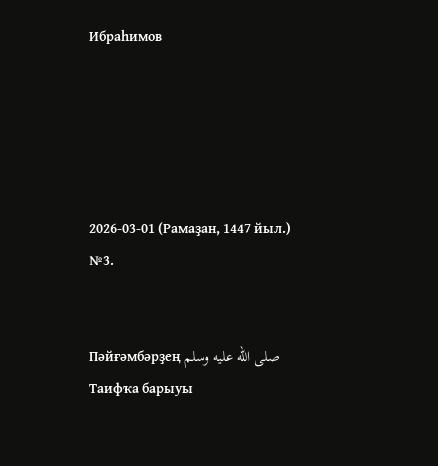Ибраһимов





2026-03-01 (Рамаҙан, 1447 йыл.) №3.


Пәйғәмбәрҙең صلى الله عليه وسلم Таифҡа барыуы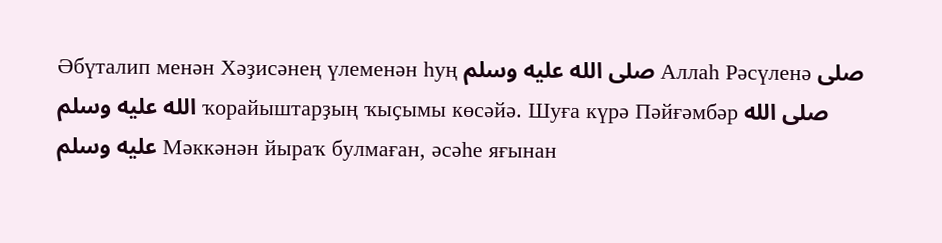Әбүталип менән Хәҙисәнең үлеменән һуң صلى الله عليه وسلم Аллаһ Рәсүленә صلى الله عليه وسلم ҡорайыштарҙың ҡыҫымы көсәйә. Шуға күрә Пәйғәмбәр صلى الله عليه وسلم Мәккәнән йыраҡ булмаған, әсәһе яғынан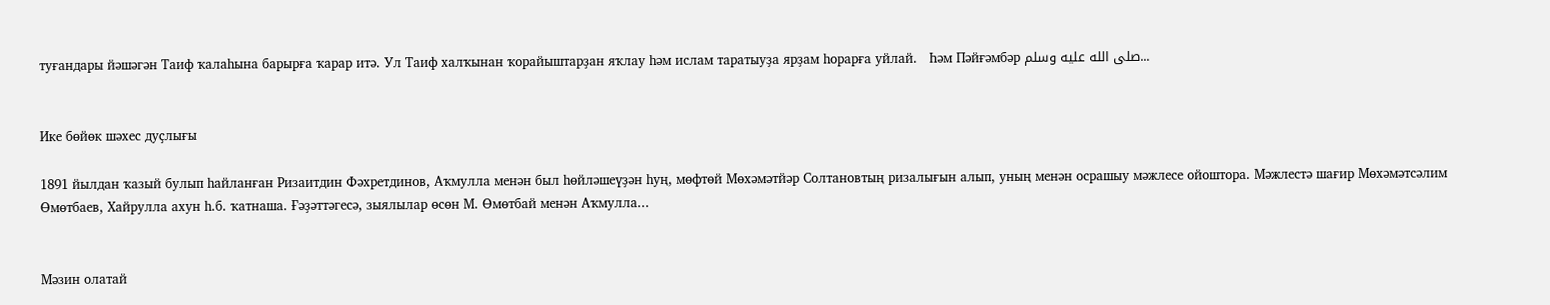туғандары йәшәгән Таиф ҡалаһына барырға ҡарар итә. Ул Таиф халҡынан ҡорайыштарҙан яҡлау һәм ислам таратыуҙа ярҙам һорарға уйлай.   Һәм Пәйғәмбәр صلى الله عليه وسلم...


Ике бөйөк шәхес дуҫлығы

1891 йылдан ҡазый булып һайланған Ризаитдин Фәхретдинов, Аҡмулла менән был һөйләшеүҙән һуң, мөфтөй Мөхәмәтйәр Солтановтың ризалығын алып, уның менән осрашыу мәжлесе ойоштора. Мәжлестә шағир Мөхәмәтсәлим Өмөтбаев, Хайрулла ахун һ.б. ҡатнаша. Ғәҙәттәгесә, зыялылар өсөн М. Өмөтбай менән Аҡмулла...


Мәзин олатай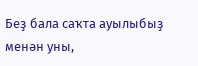Беҙ бала саҡта ауылыбыҙ менән уны,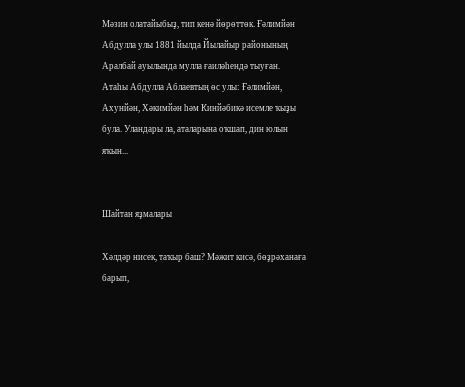Мәзин олатайыбыҙ, тип кенә йөрөттөк. Ғәлимйән Абдулла улы 1881 йылда Йылайыр районының Аралбай ауылында мулла ғаиләһендә тыуған. Атаһы Абдулла Аблаевтың өс улы: Ғәлимйән, Ахунйән, Хәкимйән һәм Кинйәбикә исемле ҡыҙы була. Уландары ла, аталарына оҡшап, дин юлын яҡын...


Шайтан яҙмалары

Хәлдәр нисек, таҡыр баш? Мәжит кисә, бөҙрәханаға барып,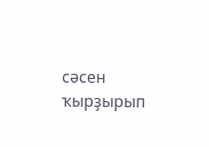сәсен ҡырҙырып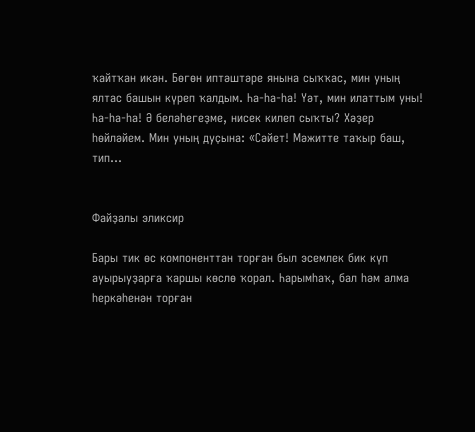ҡайтҡан икән. Бөгөн иптәштәре янына сыҡҡас, мин уның ялтас башын күреп ҡалдым. Һа-һа-һа! Үәт, мин илаттым уны! Һа-һа-һа! Ә беләһегеҙме, нисек килеп сыҡты? Хәҙер һөйләйем. Мин уның дуҫына: «Сәйет! Мәжитте таҡыр баш, тип...


Файҙалы эликсир

Бары тик өс компоненттан торған был эсемлек бик күп ауырыуҙарға ҡаршы көслө ҡорал. Һарымһаҡ, бал һәм алма һеркәһенән торған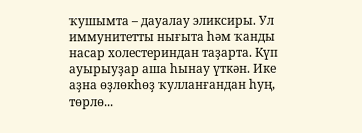ҡушымта – дауалау эликсиры. Ул иммунитетты нығыта һәм ҡанды насар холестериндан таҙарта. Күп ауырыуҙар аша һынау үткән. Ике аҙна өҙлөкһөҙ ҡулланғандан һуң, төрлө...